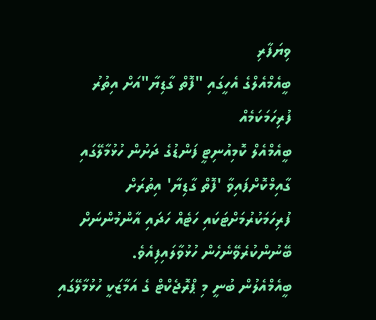ވިޔަފާރި
ބީއެމްއެލްގެ އެހީގައި "ފޮތް ގާޑިޔާ"އަށް އިތުރު ފުރިހަމަކަމެއް
ބީއެމްއެލް ކޮމިއުނިޓީ ފަންޑުގެ ދަށުން ހުޅުމާލޭގައި ގާއިމްކޮށްފައިވާ 'ފޮތް ގާޑިޔާ' އިތުރަށް ފުރިހަމަކުރުމަށްޓަކައި ހަޓެއް ހަދައި އާންމުންނަށް ބޭނުންކުރެވޭނެހެން ހުޅުވާލައިފިއެވެ.
ބީއެމްއެލުން ބުނީ މި ޕްރޮޖެކްޓް ގެ އަމާޒަކީ ހުޅުމާލޭގައި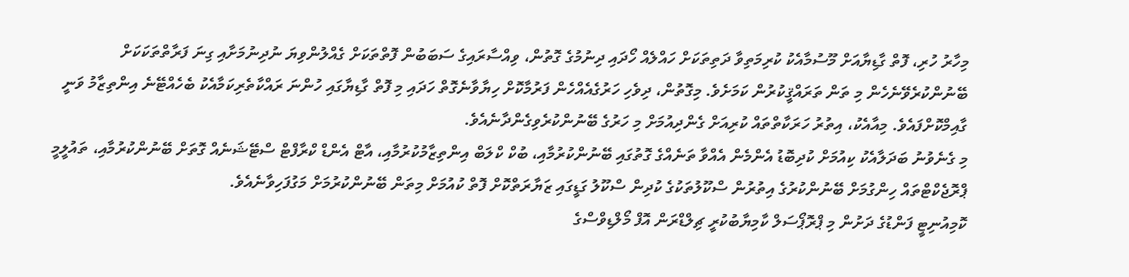މިހާރު ހުރި، ފޮތް ގާޑިޔާއަށް މޫސުމާއެކު ކުރިމަތިވާ ދަތިތަކަށް ހައްލެއް ހޯދައި ދިނުމުގެ ގޮތުން، ވިއްސާރައިގެ ސަބަބުން ފޮތްތަކަށް ގެއްލުންވިޔަ ނުދިނުމަށާއި ގިނަ ފަރާތްތަކަކަށް ބޭނުންކުރެވޭނެހެން މި ތަން ތަރައްޤީކުރުން ކަމަށެވެ. މިގޮތުން، ދިވެހި ހަރުގެއެއްހެން ފަރުމާކޮށް ހިޔާވާނެގޮތް ހަދައި މި ފޮތް ގާޑިޔާގައި ހުންނަ ރައްކާތެރިކަމާއެކު ބެހެއްޓޭނެ އިންތިޒާމު ވަނީ ގާއިމްކޮށްފައެވެ. މިއާއެކު، އިތުރު ހަރަކާތްތައް ކުރިއަށް ގެންދިއުމަށް މި ހަރުގެ ބޭނުންކުރެވިގެންދާނެއެވެ.
މި ގެނެވުނު ބަދަލާއެކު ކިއުމަށް ކުދިބޮޑު އެންމެން އެއްވާ ތަނެއްގެ ގޮތުގައި ބޭނުންކުރުމާއި، ބުކް ކްލަބް އިންތިޒާމުކުރުމާއި، އާޓް އެންޑް ކްރާފްޓް ސްޓޭޝަނެއް ގޮތަށް ބޭނުންކުރުމާއި، ތައުލީމީ ޕްރޮޖެކްޓްތައް ހިންގުމަށް ބޭނުންކުރުގެ އިތުރުން ސްކޫލުތަކުގެ ކުދިން ސްކޫލު ގަޑީގައި ޒަޔާރަތްކޮށް ފޮތް ކުއުމަށް މިތަން ބޭނުންކުރުމަށް މަގުފަހިވާނެއެވެ.
ކޮމިއުނިޓީ ފަންޑުގެ ދަށުން މި ޕްރޮޕޯސަލް ކާމިޔާބުކުރީ ޗިލްޑްރަން އޮފް މޯލްޑިވްސްގެ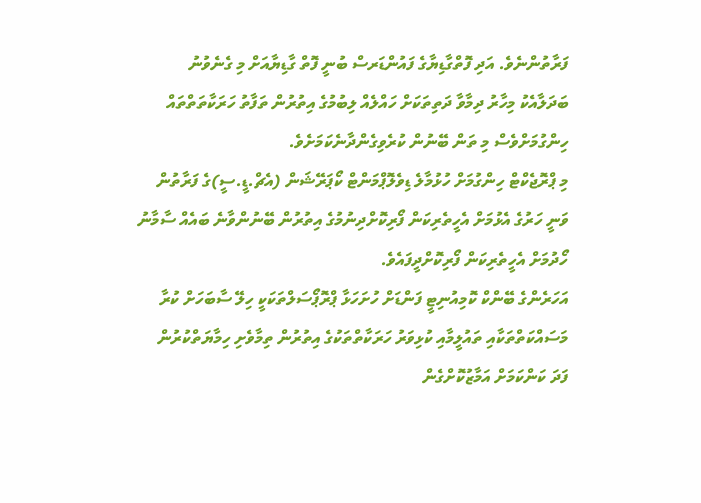ފަރާތުންނެވެ. އަދި ފޮތްގާޑިޔާގެ ފައުންޑަރސް ބުނީ ފޮތް ގާޑިޔާއަށް މި ގެނެވުނު ބަދަލާއެކު މިހާރު ދިމާވާ ދަތިތަކަށް ހައްލެއް ލިބުމުގެ އިތުރުން ތަފާތު ހަރަކާތަތްތައް ހިންގުމަށްވެސް މި ތަން ބޭނުން ކުރެވިގެންދާނެކަމަށެވެ.
މި ޕްރޮޖެކްޓް ހިންގުމަށް ހުޅުމާލެ ޑިވެލޮޕްމަންޓް ކޯޕަރޭޝަން (އެޗް.ޑީ.ސީ)ގެ ފަރާތުން ވަނީ ހަރުގެ އެޅުމަށް އެހީތެރިކަން ފޯރިކޮށްދިނުމުގެ އިތުރުން ބޭނުންވާނެ ބައެއް ސާމާނު ހޯދުމަށް އެހީތެރިކަން ފޯރިކޮށްދީފައެވެ.
އަހަރެންގެ ބޭންކް ކޮމިއުނިޓީ ފަންޑަށް ހުށަހަޅާ ޕްރޮޕޯސަލްތަކަކީ ހިލޭ ސާބަހަށް ކުރާ މަސައްކަތްތަކާއި ތައުލީމާއި ކުޅިވަރު ހަރަކާތްތަކުގެ އިތުރުން ތިމާވެށި ހިމާޔަތްކުރުން ފަދަ ކަންކަމަށް އަމާޒުކޮށްގެން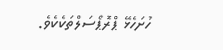ހުށަހެޅޭ ޕްރޮޕޯސަލްތަކެކެވެ.